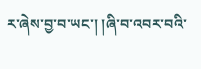ར་ཞེས་བྱ་བ་ཡང་། །ཞི་བ་འབར་བའི་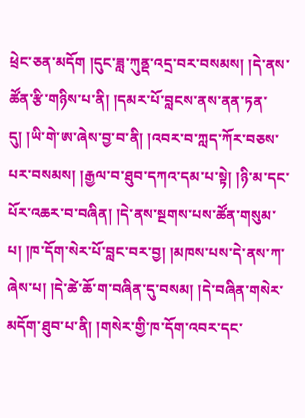ཕྲེང་ཅན་མདོག །དུང་ཟླ་ཀུནྡ་འདྲ་བར་བསམས། །དེ་ནས་ཚོན་རྩི་གཉིས་པ་ནི། །དམར་པོ་བླངས་ནས་ནན་ཏན་དུ། །ཡི་གེ་ཨ་ཞེས་བྱ་བ་ནི། །འབར་བ་ཀླད་ཀོར་བཅས་པར་བསམས། །རྒྱལ་བ་ཐུབ་དཀའ་དམ་པ་སྟེ། །ཉི་མ་དང་པོར་འཆར་བ་བཞིན། །དེ་ནས་སྔགས་པས་ཚོན་གསུམ་པ། །ཁ་དོག་སེར་པོ་བླང་བར་བྱ། །མཁས་པས་དེ་ནས་ཀ་ཞེས་པ། །དེ་ཚེ་ཆོ་ག་བཞིན་དུ་བསམ། །དེ་བཞིན་གསེར་མདོག་ཐུབ་པ་ནི། །གསེར་གྱི་ཁ་དོག་འབར་དང་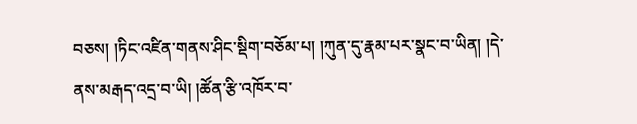བཅས། །ཏིང་འཛིན་གནས་ཤིང་སྡིག་བཅོམ་པ། །ཀུན་དུ་རྣམ་པར་སྣང་བ་ཡིན། །དེ་ནས་མརྒད་འདྲ་བ་ཡི། །ཚོན་རྩི་འཁོར་བ་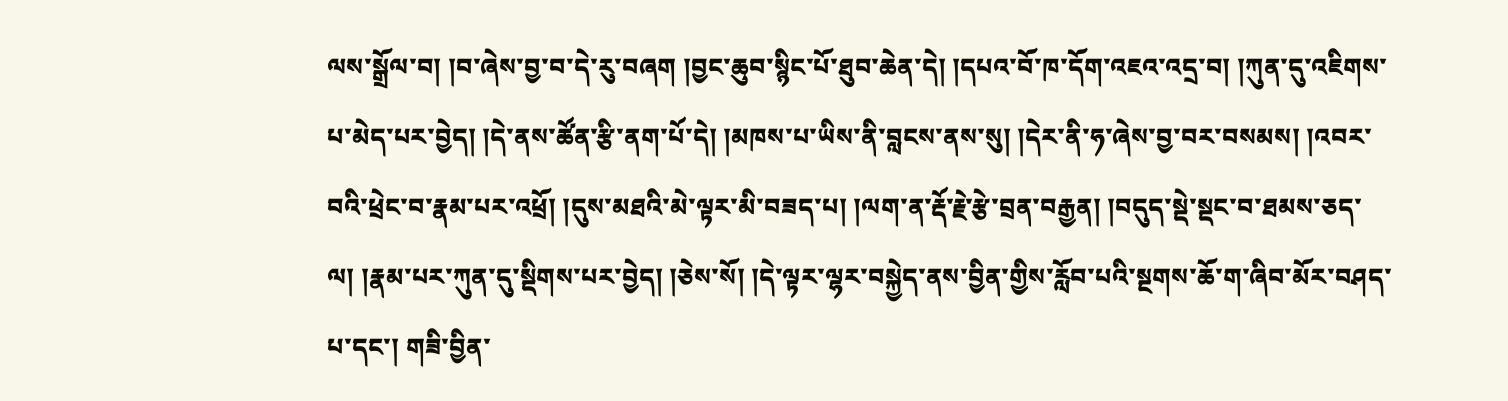ལས་སྒྲོལ་བ། །བ་ཞེས་བྱ་བ་དེ་རུ་བཞག །བྱང་ཆུབ་སྙིང་པོ་ཐུབ་ཆེན་དེ། །དཔའ་བོ་ཁ་དོག་འཇའ་འདྲ་བ། །ཀུན་དུ་འཇིགས་པ་མེད་པར་བྱེད། །དེ་ནས་ཚོན་རྩི་ནག་པོ་དེ། །མཁས་པ་ཡིས་ནི་བླངས་ནས་སུ། །དེར་ནི་ཧ་ཞེས་བྱ་བར་བསམས། །འབར་བའི་ཕྲེང་བ་རྣམ་པར་འཕྲོ། །དུས་མཐའི་མེ་ལྟར་མི་བཟད་པ། །ལག་ན་རྡོ་རྗེ་རྩེ་བྲན་བརྒྱན། །བདུད་སྡེ་སྡང་བ་ཐམས་ཅད་ལ། །རྣམ་པར་ཀུན་དུ་སྡིགས་པར་བྱེད། །ཅེས་སོ། །དེ་ལྟར་ལྷར་བསྐྱེད་ནས་བྱིན་གྱིས་རློབ་པའི་སྔགས་ཆོ་ག་ཞིབ་མོར་བཤད་པ་དང་། གཟི་བྱིན་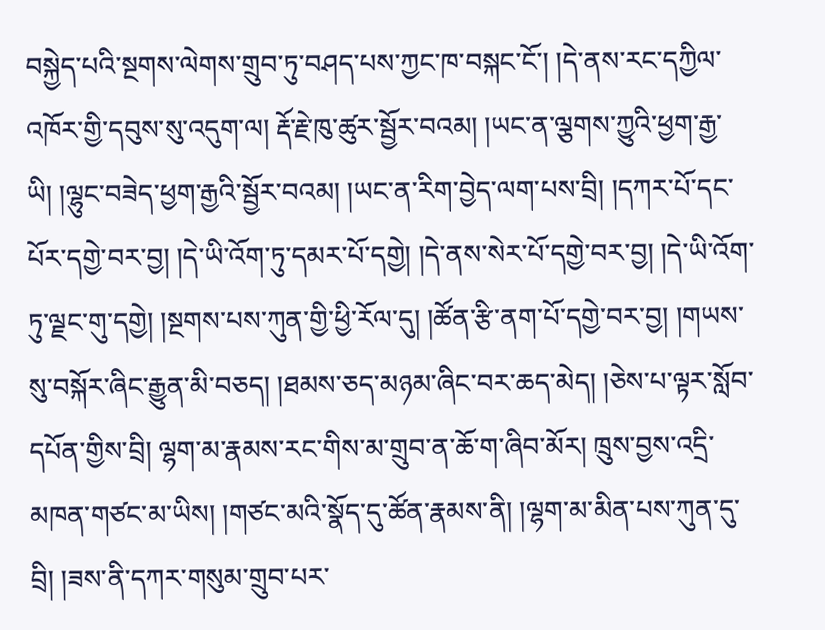བསྐྱེད་པའི་སྔགས་ལེགས་གྲུབ་ཏུ་བཤད་པས་ཀྱང་ཁ་བསྐང་ངོ་། །དེ་ནས་རང་དཀྱིལ་འཁོར་གྱི་དབུས་སུ་འདུག་ལ། རྡོ་རྗེ་ཁུ་ཚུར་སྦྱོར་བའམ། །ཡང་ན་ལྕགས་ཀྱུའི་ཕྱག་རྒྱ་ཡི། །ལྷུང་བཟེད་ཕྱག་རྒྱའི་སྦྱོར་བའམ། །ཡང་ན་རིག་བྱེད་ལག་པས་བྲི། །དཀར་པོ་དང་པོར་དགྱེ་བར་བྱ། །དེ་ཡི་འོག་ཏུ་དམར་པོ་དགྱེ། །དེ་ནས་སེར་པོ་དགྱེ་བར་བྱ། །དེ་ཡི་འོག་ཏུ་ལྗང་གུ་དགྱེ། །སྔགས་པས་ཀུན་གྱི་ཕྱི་རོལ་དུ། །ཚོན་རྩི་ནག་པོ་དགྱེ་བར་བྱ། །གཡས་སུ་བསྐོར་ཞིང་རྒྱུན་མི་བཅད། །ཐམས་ཅད་མཉམ་ཞིང་བར་ཆད་མེད། །ཅེས་པ་ལྟར་སློབ་དཔོན་གྱིས་བྲི། ལྷག་མ་རྣམས་རང་གིས་མ་གྲུབ་ན་ཆོ་ག་ཞིབ་མོར། ཁྲུས་བྱས་འདྲི་མཁན་གཙང་མ་ཡིས། །གཙང་མའི་སྣོད་དུ་ཚོན་རྣམས་ནི། །ལྷག་མ་མིན་པས་ཀུན་དུ་བྲི། །ཟས་ནི་དཀར་གསུམ་གྲུབ་པར་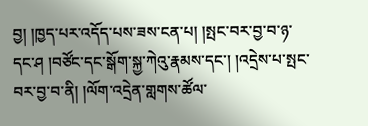བྱ། །ཁྱད་པར་འདོད་པས་ཟས་ངན་པ། །སྤང་བར་བྱ་བ་ཉ་དང་ཤ །བཙོང་དང་སྒོག་སྐྱ་ཀེའུ་རྣམས་དང་། །འདྲེས་པ་སྤང་བར་བྱ་བ་ནི། །ལོག་འདྲེན་གླགས་ཚོལ་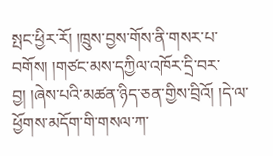སྤང་ཕྱིར་རོ། །ཁྲུས་བྱས་གོས་ནི་གསར་པ་བགོས། །གཙང་མས་དཀྱིལ་འཁོར་དྲི་བར་བྱ། །ཞེས་པའི་མཚན་ཉིད་ཅན་གྱིས་བྲིའོ། །དེ་ལ་ཕྱོགས་མདོག་གི་གསལ་ཀ་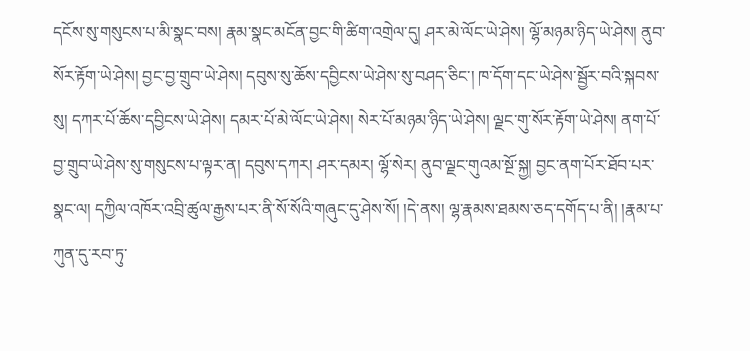དངོས་སུ་གསུངས་པ་མི་སྣང་བས། རྣམ་སྣང་མངོན་བྱང་གི་ཚིག་འགྲེལ་དུ། ཤར་མེ་ལོང་ཡེ་ཤེས། ལྷོ་མཉམ་ཉིད་ཡེ་ཤེས། ནུབ་སོར་རྟོག་ཡེ་ཤེས། བྱང་བྱ་གྲུབ་ཡེ་ཤེས། དབུས་སུ་ཆོས་དབྱིངས་ཡེ་ཤེས་སུ་བཤད་ཅིང་། ཁ་དོག་དང་ཡེ་ཤེས་སྦྱོར་བའི་སྐབས་སུ། དཀར་པོ་ཆོས་དབྱིངས་ཡེ་ཤེས། དམར་པོ་མེ་ལོང་ཡེ་ཤེས། སེར་པོ་མཉམ་ཉིད་ཡེ་ཤེས། ལྗང་གུ་སོར་རྟོག་ཡེ་ཤེས། ནག་པོ་བྱ་གྲུབ་ཡེ་ཤེས་སུ་གསུངས་པ་ལྟར་ན། དབུས་དཀར། ཤར་དམར། ལྷོ་སེར། ནུབ་ལྗང་གུའམ་སྔོ་སྐྱ། བྱང་ནག་པོར་ཐོབ་པར་སྣང་ལ། དཀྱིལ་འཁོར་འབྲི་ཚུལ་རྒྱས་པར་ནི་སོ་སོའི་གཞུང་དུ་ཤེས་སོ། །དེ་ནས། ལྷ་རྣམས་ཐམས་ཅད་དགོད་པ་ནི། །རྣམ་པ་ཀུན་དུ་རབ་ཏུ་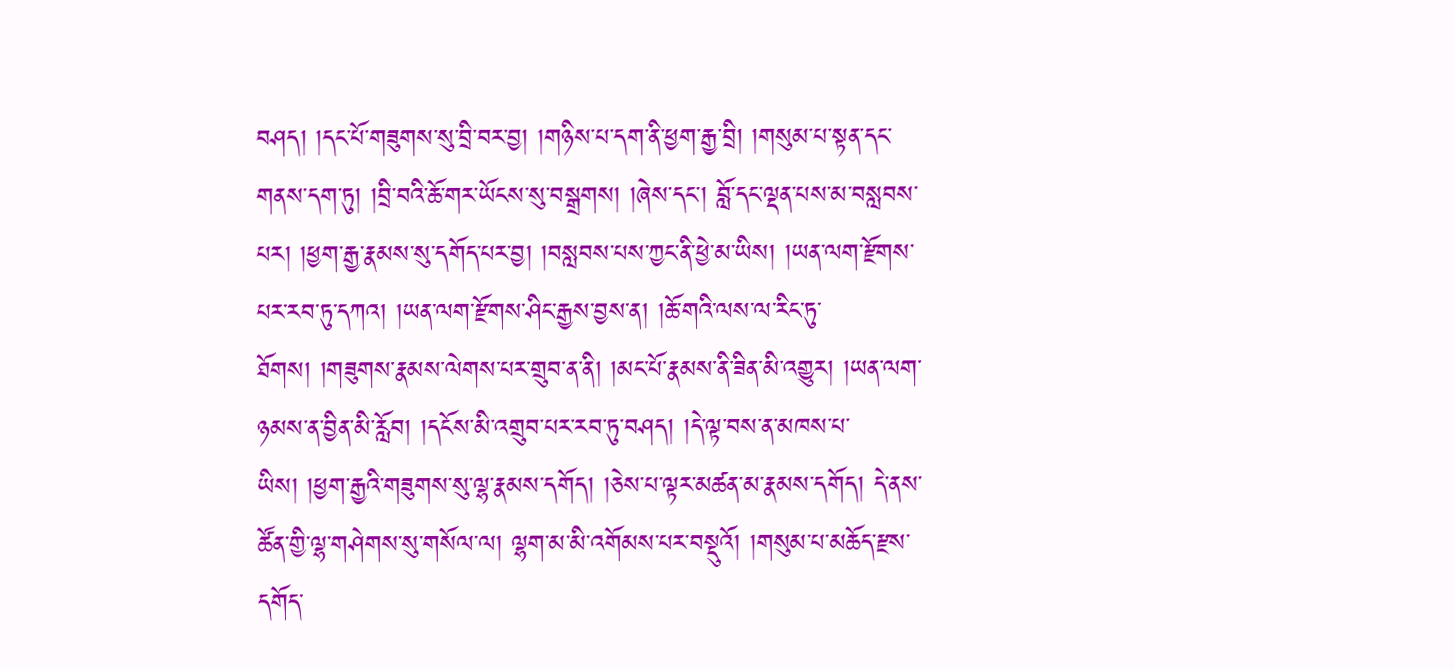བཤད། །དང་པོ་གཟུགས་སུ་བྲི་བར་བྱ། །གཉིས་པ་དག་ནི་ཕྱག་རྒྱ་བྲི། །གསུམ་པ་སྟན་དང་གནས་དག་ཏུ། །བྲི་བའི་ཆོ་གར་ཡོངས་སུ་བསྒྲགས། །ཞེས་དང་། བློ་དང་ལྡན་པས་མ་བསླབས་པར། །ཕྱག་རྒྱ་རྣམས་སུ་དགོད་པར་བྱ། །བསླབས་པས་ཀྱང་ནི་ཕྱེ་མ་ཡིས། །ཡན་ལག་རྫོགས་པར་རབ་ཏུ་དཀའ། །ཡན་ལག་རྫོགས་ཤིང་རྒྱས་བྱས་ན། །ཆོ་གའི་ལས་ལ་རིང་ཏུ་ཐོགས། །གཟུགས་རྣམས་ལེགས་པར་གྲུབ་ན་ནི། །མང་པོ་རྣམས་ནི་ཟིན་མི་འགྱུར། །ཡན་ལག་ཉམས་ན་བྱིན་མི་རློབ། །དངོས་མི་འགྲུབ་པར་རབ་ཏུ་བཤད། །དེ་ལྟ་བས་ན་མཁས་པ་ཡིས། །ཕྱག་རྒྱའི་གཟུགས་སུ་ལྷ་རྣམས་དགོད། །ཅེས་པ་ལྟར་མཚན་མ་རྣམས་དགོད། དེ་ནས་ཚོན་གྱི་ལྷ་གཤེགས་སུ་གསོལ་ལ། ལྷག་མ་མི་འགོམས་པར་བསྡུའོ། །གསུམ་པ་མཆོད་རྫས་དགོད་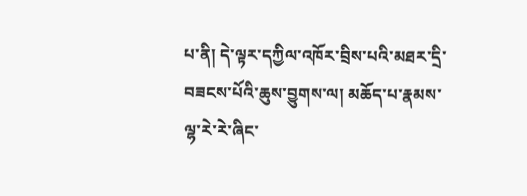པ་ནི། དེ་ལྟར་དཀྱིལ་འཁོར་བྲིས་པའི་མཐར་དྲི་བཟངས་པོའི་ཆུས་བྱུགས་ལ། མཆོད་པ་རྣམས་ལྷ་རེ་རེ་ཞིང་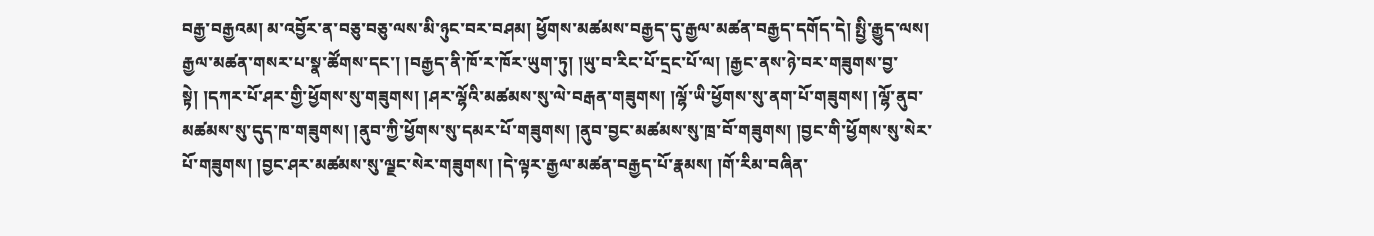བརྒྱ་བརྒྱའམ། མ་འབྱོར་ན་བཅུ་བཅུ་ལས་མི་ཉུང་བར་བཤམ། ཕྱོགས་མཚམས་བརྒྱད་དུ་རྒྱལ་མཚན་བརྒྱད་དགོད་དེ། སྤྱི་རྒྱུད་ལས། རྒྱལ་མཚན་གསར་པ་སྣ་ཚོགས་དང་། །བརྒྱད་ནི་ཁོ་ར་ཁོར་ཡུག་ཏུ། །ཡུ་བ་རིང་པོ་དྲང་པོ་ལ། །རྒྱང་ནས་ཉེ་བར་གཟུགས་བྱ་སྟེ། །དཀར་པོ་ཤར་གྱི་ཕྱོགས་སུ་གཟུགས། །ཤར་ལྷོའི་མཚམས་སུ་ལེ་བརྒན་གཟུགས། །ལྷོ་ཡི་ཕྱོགས་སུ་ནག་པོ་གཟུགས། །ལྷོ་ནུབ་མཚམས་སུ་དུད་ཁ་གཟུགས། །ནུབ་ཀྱི་ཕྱོགས་སུ་དམར་པོ་གཟུགས། །ནུབ་བྱང་མཚམས་སུ་ཁྲ་བོ་གཟུགས། །བྱང་གི་ཕྱོགས་སུ་སེར་པོ་གཟུགས། །བྱང་ཤར་མཚམས་སུ་ལྗང་སེར་གཟུགས། །དེ་ལྟར་རྒྱལ་མཚན་བརྒྱད་པོ་རྣམས། །གོ་རིམ་བཞིན་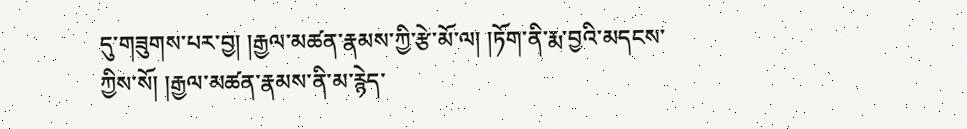དུ་གཟུགས་པར་བྱ། །རྒྱལ་མཚན་རྣམས་ཀྱི་རྩེ་མོ་ལ། །ཏོག་ནི་རྨ་བྱའི་མདངས་ཀྱིས་སོ། །རྒྱལ་མཚན་རྣམས་ནི་མ་རྙེད་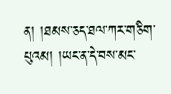ན། །ཐམས་ཅད་ཐལ་ཀར་གཅིག་པུའམ། །ཡང་ན་དེ་བས་མང་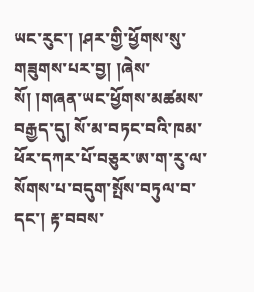ཡང་རུང་། །ཤར་གྱི་ཕྱོགས་སུ་གཟུགས་པར་བྱ། །ཞེས་སོ། །གཞན་ཡང་ཕྱོགས་མཚམས་བརྒྱད་དུ། སོ་མ་བཏང་བའི་ཁམ་ཕོར་དཀར་པོ་བཅུར་ཨ་ག་རུ་ལ་སོགས་པ་བདུག་སྤོས་བཏུལ་བ་དང་། རྟ་བབས་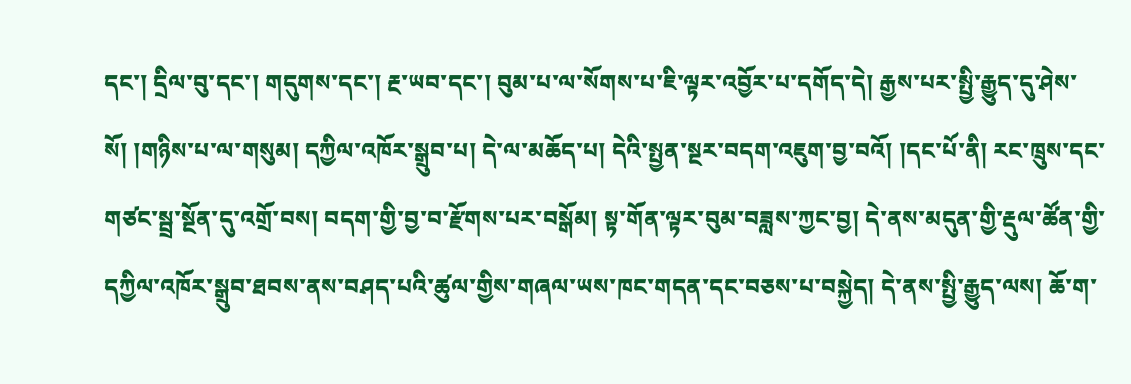དང་། དྲིལ་བུ་དང་། གདུགས་དང་། རྔ་ཡབ་དང་། བུམ་པ་ལ་སོགས་པ་ཇི་ལྟར་འབྱོར་པ་དགོད་དེ། རྒྱས་པར་སྤྱི་རྒྱུད་དུ་ཤེས་སོ། །གཉིས་པ་ལ་གསུམ། དཀྱིལ་འཁོར་སྒྲུབ་པ། དེ་ལ་མཆོད་པ། དེའི་སྤྱན་སྔར་བདག་འཇུག་བྱ་བའོ། །དང་པོ་ནི། རང་ཁྲུས་དང་གཙང་སྦྲ་སྔོན་དུ་འགྲོ་བས། བདག་གྱི་བྱ་བ་རྫོགས་པར་བསྒོམ། སྟ་གོན་ལྟར་བུམ་བཟླས་ཀྱང་བྱ། དེ་ནས་མདུན་གྱི་རྡུལ་ཚོན་གྱི་དཀྱིལ་འཁོར་སྒྲུབ་ཐབས་ནས་བཤད་པའི་ཚུལ་གྱིས་གཞལ་ཡས་ཁང་གདན་དང་བཅས་པ་བསྐྱེད། དེ་ནས་སྤྱི་རྒྱུད་ལས། ཆོ་ག་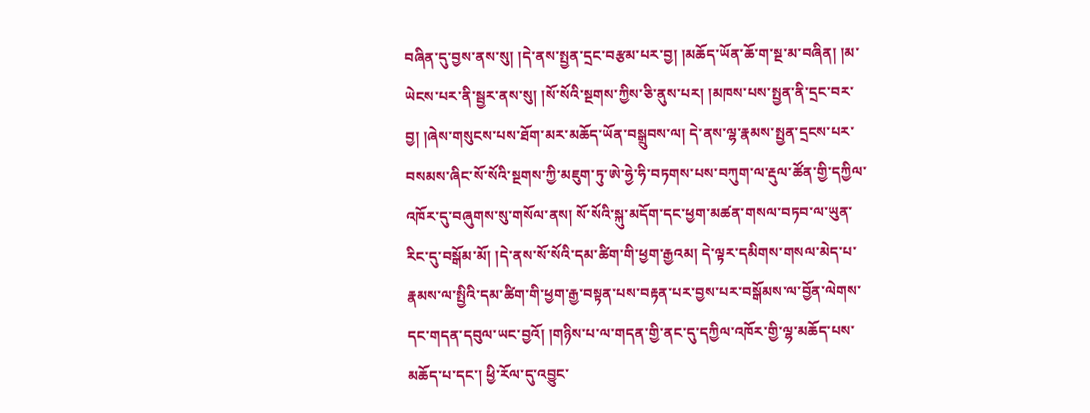བཞིན་དུ་བྱས་ནས་སུ། །དེ་ནས་སྤྱན་དྲང་བརྩམ་པར་བྱ། །མཆོད་ཡོན་ཆོ་ག་སྔ་མ་བཞིན། །མ་ཡེངས་པར་ནི་སྦྱར་ནས་སུ། །སོ་སོའི་སྔགས་ཀྱིས་ཅི་ནུས་པར། །མཁས་པས་སྤྱན་ནི་དྲང་བར་བྱ། །ཞེས་གསུངས་པས་ཐོག་མར་མཆོད་ཡོན་བསྒྲུབས་ལ། དེ་ནས་ལྷ་རྣམས་སྤྱན་དྲངས་པར་བསམས་ཞིང་སོ་སོའི་སྔགས་ཀྱི་མཇུག་ཏུ་ཨེ་ཧྱེ་ཧི་བཏགས་པས་བཀུག་ལ་རྡུལ་ཚོན་གྱི་དཀྱིལ་འཁོར་དུ་བཞུགས་སུ་གསོལ་ནས། སོ་སོའི་སྐུ་མདོག་དང་ཕྱག་མཚན་གསལ་བཏབ་ལ་ཡུན་རིང་དུ་བསྒོམ་མོ། །དེ་ནས་སོ་སོའི་དམ་ཚིག་གི་ཕྱག་རྒྱའམ། དེ་ལྟར་དམིགས་གསལ་མེད་པ་རྣམས་ལ་སྤྱིའི་དམ་ཚིག་གི་ཕྱག་རྒྱ་བསྟན་པས་བརྟན་པར་བྱས་པར་བསྒོམས་ལ་བྱོན་ལེགས་དང་གདན་དབུལ་ཡང་བྱའོ། །གཉིས་པ་ལ་གདན་གྱི་ནང་དུ་དཀྱིལ་འཁོར་གྱི་ལྷ་མཆོད་པས་མཆོད་པ་དང་། ཕྱི་རོལ་དུ་འབྱུང་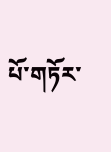པོ་གཏོར་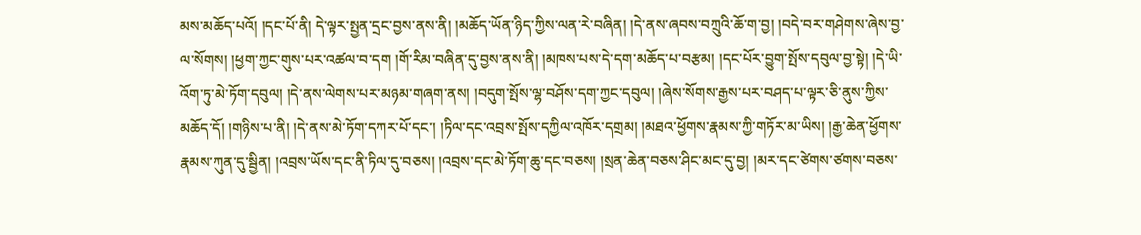མས་མཆོད་པའོ། །དང་པོ་ནི། དེ་ལྟར་སྤྱན་དྲང་བྱས་ནས་ནི། །མཆོད་ཡོན་ཉིད་ཀྱིས་ལན་རེ་བཞིན། །དེ་ནས་ཞབས་བཀྲུའི་ཆོ་ག་བྱ། །བདེ་བར་གཤེགས་ཞེས་བྱ་ལ་སོགས། །ཕྱག་ཀྱང་གུས་པར་འཚལ་བ་དག །གོ་རིམ་བཞིན་དུ་བྱས་ནས་ནི། །མཁས་པས་དེ་དག་མཆོད་པ་བརྩམ། །དང་པོར་བྱུག་སྤོས་དབུལ་བྱ་སྟེ། །དེ་ཡི་འོག་ཏུ་མེ་ཏོག་དབུལ། །དེ་ནས་ལེགས་པར་མཉམ་གཞག་ནས། །བདུག་སྤོས་ལྷ་བཤོས་དག་ཀྱང་དབུལ། །ཞེས་སོགས་རྒྱས་པར་བཤད་པ་ལྟར་ཅི་ནུས་ཀྱིས་མཆོད་དོ། །གཉིས་པ་ནི། །དེ་ནས་མེ་ཏོག་དཀར་པོ་དང་། །ཏིལ་དང་འབྲས་སྤོས་དཀྱིལ་འཁོར་དགྲམ། །མཐའ་ཕྱོགས་རྣམས་ཀྱི་གཏོར་མ་ཡིས། །རྒྱ་ཆེན་ཕྱོགས་རྣམས་ཀུན་དུ་སྦྱིན། །འབྲས་ཡོས་དང་ནི་ཏིལ་དུ་བཅས། །འབྲས་དང་མེ་ཏོག་ཆུ་དང་བཅས། །སྲན་ཆེན་བཅས་ཤིང་མང་དུ་བྱ། །མར་དང་ཙེགས་ཙགས་བཅས་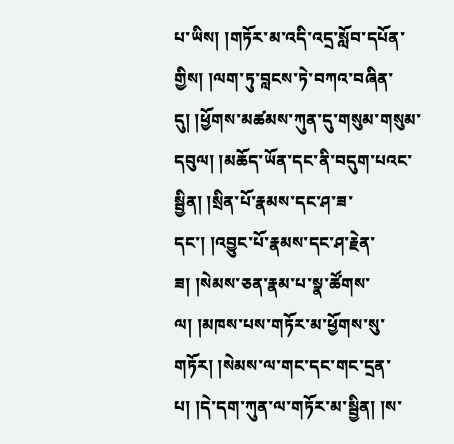པ་ཡིས། །གཏོར་མ་འདི་འདྲ་སློབ་དཔོན་གྱིས། །ལག་ཏུ་བླངས་ཏེ་བཀའ་བཞིན་དུ། །ཕྱོགས་མཚམས་ཀུན་དུ་གསུམ་གསུམ་དབུལ། །མཆོད་ཡོན་དང་ནི་བདུག་པའང་སྦྱིན། །སྲིན་པོ་རྣམས་དང་ཤ་ཟ་དང་། །འབྱུང་པོ་རྣམས་དང་ཤ་རྗེན་ཟ། །སེམས་ཅན་རྣམ་པ་སྣ་ཚོགས་ལ། །མཁས་པས་གཏོར་མ་ཕྱོགས་སུ་གཏོར། །སེམས་ལ་གང་དང་གང་དྲན་པ། །དེ་དག་ཀུན་ལ་གཏོར་མ་སྦྱིན། །ས་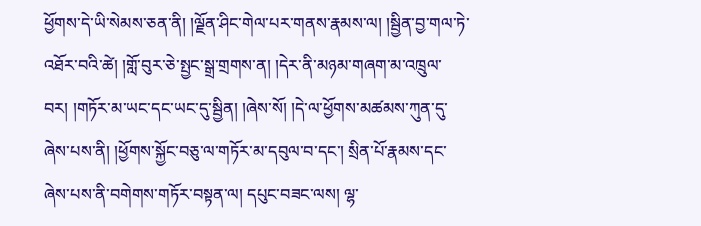ཕྱོགས་དེ་ཡི་སེམས་ཅན་ནི། །ལྗོན་ཤིང་གེལ་པར་གནས་རྣམས་ལ། །སྦྱིན་བྱ་གལ་ཏེ་འཐོར་བའི་ཚེ། །གློ་བུར་ཅེ་སྤྱང་སྒྲ་གྲགས་ན། །དེར་ནི་མཉམ་གཞག་མ་འཁྲུལ་བར། །གཏོར་མ་ཡང་དང་ཡང་དུ་སྦྱིན། །ཞེས་སོ། །དེ་ལ་ཕྱོགས་མཚམས་ཀུན་དུ་ཞེས་པས་ནི། །ཕྱོགས་སྐྱོང་བཅུ་ལ་གཏོར་མ་དབུལ་བ་དང་། སྲིན་པོ་རྣམས་དང་ཞེས་པས་ནི་བགེགས་གཏོར་བསྟན་ལ། དཔུང་བཟང་ལས། ལྷ་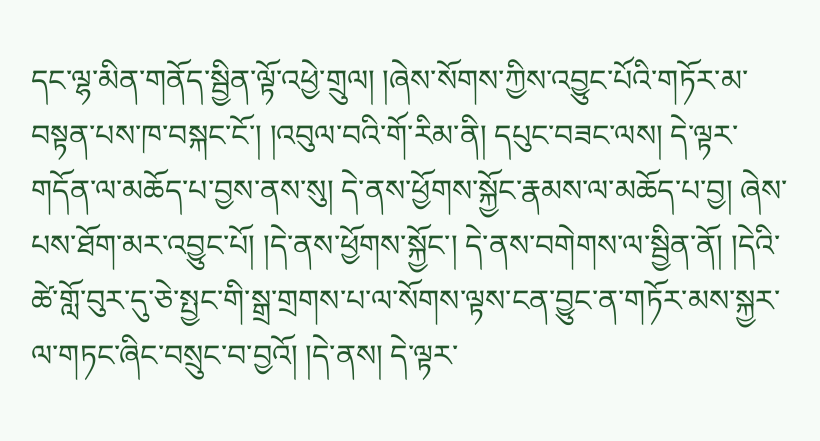དང་ལྷ་མིན་གནོད་སྦྱིན་ལྟོ་འཕྱེ་གྲུལ། །ཞེས་སོགས་ཀྱིས་འབྱུང་པོའི་གཏོར་མ་བསྟན་པས་ཁ་བསྐང་ངོ་། །འབུལ་བའི་གོ་རིམ་ནི། དཔུང་བཟང་ལས། དེ་ལྟར་གདོན་ལ་མཆོད་པ་བྱས་ནས་སུ། དེ་ནས་ཕྱོགས་སྐྱོང་རྣམས་ལ་མཆོད་པ་བྱ། ཞེས་པས་ཐོག་མར་འབྱུང་པོ། །དེ་ནས་ཕྱོགས་སྐྱོང་། དེ་ནས་བགེགས་ལ་སྦྱིན་ནོ། །དེའི་ཚེ་གློ་བུར་དུ་ཅེ་སྤྱང་གི་སྒྲ་གྲགས་པ་ལ་སོགས་ལྟས་ངན་བྱུང་ན་གཏོར་མས་སྐྱར་ལ་གཏང་ཞིང་བསྲུང་བ་བྱའོ། །དེ་ནས། དེ་ལྟར་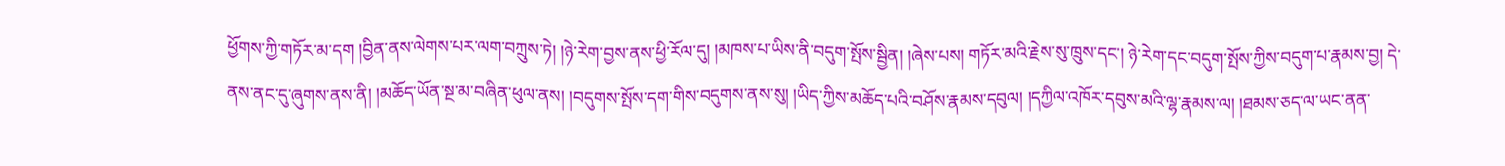ཕྱོགས་ཀྱི་གཏོར་མ་དག །བྱིན་ནས་ལེགས་པར་ལག་བཀྲུས་ཏེ། །ཉེ་རེག་བྱས་ནས་ཕྱི་རོལ་དུ། །མཁས་པ་ཡིས་ནི་བདུག་སྤོས་སྦྱིན། །ཞེས་པས། གཏོར་མའི་རྗེས་སུ་ཁྲུས་དང་། ཉེ་རེག་དང་བདུག་སྤོས་ཀྱིས་བདུག་པ་རྣམས་བྱ། དེ་ནས་ནང་དུ་ཞུགས་ནས་ནི། །མཆོད་ཡོན་སྔ་མ་བཞིན་ཕུལ་ནས། །བདུགས་སྤོས་དག་གིས་བདུགས་ནས་སུ། །ཡིད་ཀྱིས་མཆོད་པའི་བཤོས་རྣམས་དབུལ། །དཀྱིལ་འཁོར་དབུས་མའི་ལྷ་རྣམས་ལ། །ཐམས་ཅད་ལ་ཡང་ནན་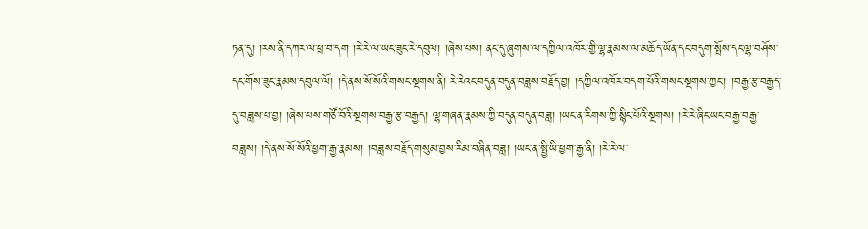ཏན་དུ། །རས་ནི་དཀར་ལ་ཕྲ་བ་དག །རེ་རེ་ལ་ཡང་ཟུང་རེ་དབུལ། །ཞེས་པས། ནང་དུ་ཞུགས་ལ་དཀྱིལ་འཁོར་གྱི་ལྷ་རྣམས་ལ་མཆོད་ཡོན་དང་བདུག་སྤོས་དང་ལྷ་བཤོས་དང་གོས་ཟུང་རྣམས་དབུལ་ལོ། །དེ་ནས་སོ་སོའི་གསང་སྔགས་ནི། རེ་རེའང་བདུན་བདུན་བཟླས་བརྗོད་བྱ། །དཀྱིལ་འཁོར་བདག་པོའི་གསང་སྔགས་ཀྱང་། །བརྒྱ་རྩ་བརྒྱད་དུ་བཟླས་པ་བྱ། །ཞེས་པས་གཙོ་བོའི་སྔགས་བརྒྱ་རྩ་བརྒྱད། ལྷ་གཞན་རྣམས་ཀྱི་བདུན་བདུན་བཟླ། །ཡང་ན་རིགས་ཀྱི་སྙིང་པོའི་སྔགས། །རེ་རེ་ཞིང་ཡང་བརྒྱ་བརྒྱ་བཟླས། །དེ་ནས་སོ་སོའི་ཕྱག་རྒྱ་རྣམས། །བཟླས་བརྗོད་གསུམ་བྱས་རིམ་བཞིན་བཟླ། །ཡང་ན་སྤྱི་ཡི་ཕྱག་རྒྱ་ནི། །རེ་རེ་ལ་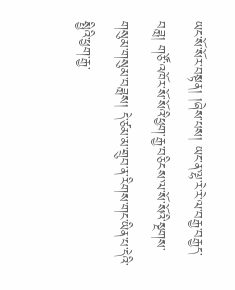ཡང་སོ་སོར་བསྟན། །ཞེས་པས། ཡང་ན་ལྷ་རེ་རེ་ལ་བརྒྱ་བརྒྱད་བཟླ། གཙོ་འཁོར་སོ་སོའི་ཕྱག་རྒྱ་བཅིངས་ལ་སོ་སོའི་སྔགས་གསུམ་གསུམ་བཟླས། དེ་ཙམ་མ་གྲུབ་ན་རིགས་གང་ཡིན་པ་དེའི་སྤྱིའི་ཕྱག་རྒྱ་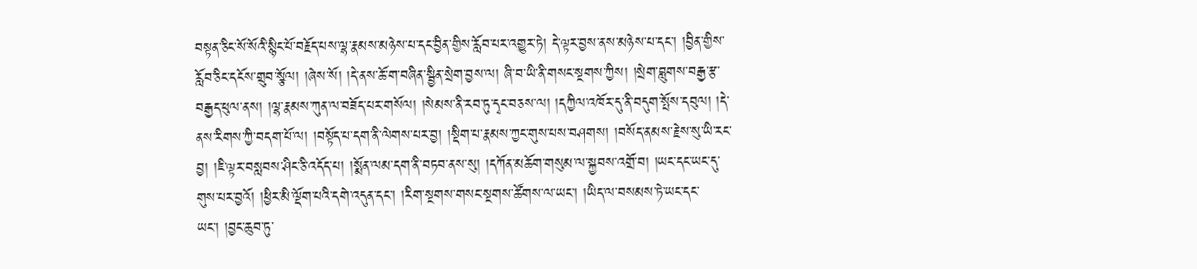བསྟན་ཅིང་སོ་སོའི་སྙིང་པོ་བརྗོད་པས་ལྷ་རྣམས་མཉེས་པ་དང་བྱིན་གྱིས་རློབ་པར་འགྱུར་ཏེ། དེ་ལྟར་བྱས་ནས་མཉེས་པ་དང་། །བྱིན་གྱིས་རློབ་ཅིང་དངོས་གྲུབ་སྩོལ། །ཞེས་སོ། །དེ་ནས་ཆོ་ག་བཞིན་སྦྱིན་སྲེག་བྱས་ལ། ཞི་བ་ཡི་ནི་གསང་སྔགས་ཀྱིས། །སྲེག་བླུགས་བརྒྱ་རྩ་བརྒྱད་ཕུལ་ནས། །ལྷ་རྣམས་ཀུན་ལ་བཟོད་པར་གསོལ། །སེམས་ནི་རབ་ཏུ་དྭང་བཅས་ལ། །དཀྱིལ་འཁོར་དུ་ནི་བདུག་སྤོས་དབུལ། །དེ་ནས་རིགས་ཀྱི་བདག་པོ་ལ། །བསྟོད་པ་དག་ནི་ལེགས་པར་བྱ། །སྡིག་པ་རྣམས་ཀྱང་གུས་པས་བཤགས། །བསོད་ནམས་རྗེས་སུ་ཡི་རང་བྱ། །ཇི་ལྟར་བསླབས་ཤིང་ཅི་འདོད་པ། །སྨོན་ལམ་དག་ནི་བཏབ་ནས་སུ། །དཀོན་མཆོག་གསུམ་ལ་སྐྱབས་འགྲོ་བ། །ཡང་དང་ཡང་དུ་གུས་པར་བྱའོ། །ཕྱིར་མི་ལྡོག་པའི་དགེ་འདུན་དང་། །རིག་སྔགས་གསང་སྔགས་ཚོགས་ལ་ཡང་། །ཡིད་ལ་བསམས་ཏེ་ཡང་དང་ཡང་། །བྱང་ཆུབ་ཏུ་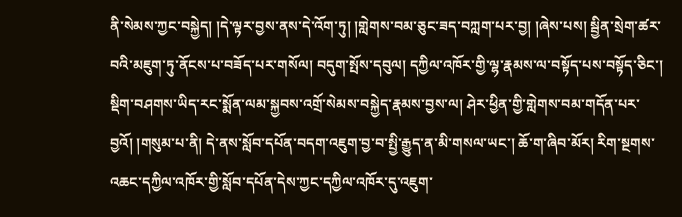ནི་སེམས་ཀྱང་བསྐྱེད། །དེ་ལྟར་བྱས་ནས་དེ་འོག་ཏུ། །གླེགས་བམ་ཅུང་ཟད་བཀླག་པར་བྱ། །ཞེས་པས། སྦྱིན་སྲེག་ཚར་བའི་མཇུག་ཏུ་ནོངས་པ་བཟོད་པར་གསོལ། བདུག་སྤོས་དབུལ། དཀྱིལ་འཁོར་གྱི་ལྷ་རྣམས་ལ་བསྟོད་པས་བསྟོད་ཅིང་། སྡིག་བཤགས་ཡིད་རང་སྨོན་ལམ་སྐྱབས་འགྲོ་སེམས་བསྐྱེད་རྣམས་བྱས་ལ། ཤེར་ཕྱིན་གྱི་གླེགས་བམ་གདོན་པར་བྱའོ། །གསུམ་པ་ནི། དེ་ནས་སློབ་དཔོན་བདག་འཇུག་བྱ་བ་སྤྱི་རྒྱུད་ན་མི་གསལ་ཡང་། ཆོ་ག་ཞིབ་མོར། རིག་སྔགས་འཆང་དཀྱིལ་འཁོར་གྱི་སློབ་དཔོན་དེས་ཀྱང་དཀྱིལ་འཁོར་དུ་འཇུག་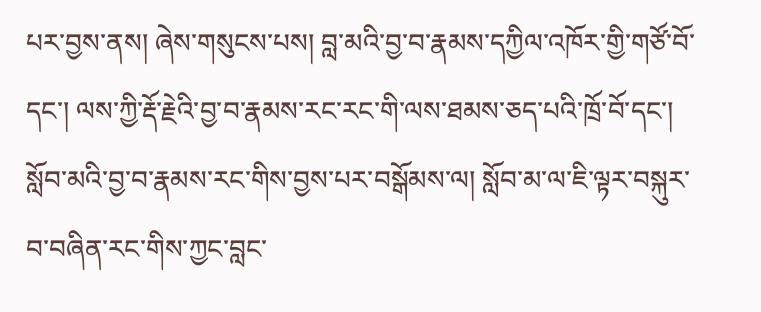པར་བྱས་ནས། ཞེས་གསུངས་པས། བླ་མའི་བྱ་བ་རྣམས་དཀྱིལ་འཁོར་གྱི་གཙོ་བོ་དང་། ལས་ཀྱི་རྡོ་རྗེའི་བྱ་བ་རྣམས་རང་རང་གི་ལས་ཐམས་ཅད་པའི་ཁྲོ་བོ་དང་། སློབ་མའི་བྱ་བ་རྣམས་རང་གིས་བྱས་པར་བསྒོམས་ལ། སློབ་མ་ལ་ཇི་ལྟར་བསྐུར་བ་བཞིན་རང་གིས་ཀྱང་བླང་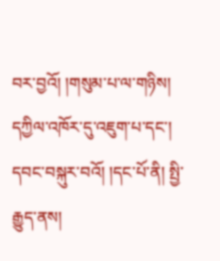བར་བྱའོ། །གསུམ་པ་ལ་གཉིས། དཀྱིལ་འཁོར་དུ་འཇུག་པ་དང་། དབང་བསྐུར་བའོ། །དང་པོ་ནི། སྤྱི་རྒྱུད་ནས།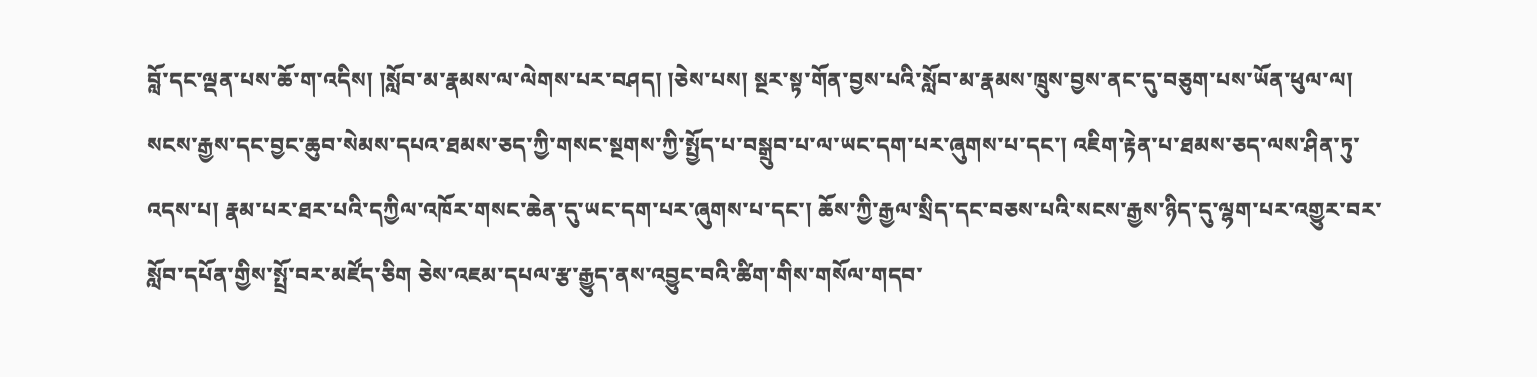བློ་དང་ལྡན་པས་ཆོ་ག་འདིས། །སློབ་མ་རྣམས་ལ་ལེགས་པར་བཤད། །ཅེས་པས། སྔར་སྟ་གོན་བྱས་པའི་སློབ་མ་རྣམས་ཁྲུས་བྱས་ནང་དུ་བཅུག་པས་ཡོན་ཕུལ་ལ། སངས་རྒྱས་དང་བྱང་ཆུབ་སེམས་དཔའ་ཐམས་ཅད་ཀྱི་གསང་སྔགས་ཀྱི་སྤྱོད་པ་བསྒྲུབ་པ་ལ་ཡང་དག་པར་ཞུགས་པ་དང་། འཇིག་རྟེན་པ་ཐམས་ཅད་ལས་ཤིན་ཏུ་འདས་པ། རྣམ་པར་ཐར་པའི་དཀྱིལ་འཁོར་གསང་ཆེན་དུ་ཡང་དག་པར་ཞུགས་པ་དང་། ཆོས་ཀྱི་རྒྱལ་སྲིད་དང་བཅས་པའི་སངས་རྒྱས་ཉིད་དུ་ལྷག་པར་འགྱུར་བར་སློབ་དཔོན་གྱིས་སྤྲོ་བར་མཛོད་ཅིག ཅེས་འཇམ་དཔལ་རྩ་རྒྱུད་ནས་འབྱུང་བའི་ཚིག་གིས་གསོལ་གདབ་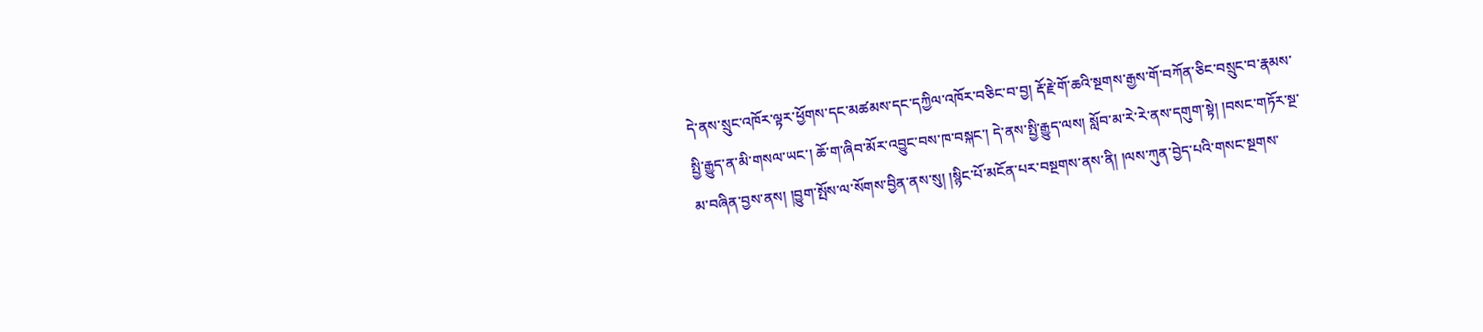དེ་ནས་སྲུང་འཁོར་ལྟར་ཕྱོགས་དང་མཚམས་དང་དཀྱིལ་འཁོར་བཅིང་བ་བྱ། རྡོ་རྗེ་གོ་ཆའི་སྔགས་རྒྱས་གོ་བཀོན་ཅིང་བསྲུང་བ་རྣམས་སྤྱི་རྒྱུད་ན་མི་གསལ་ཡང་། ཆོ་ག་ཞིབ་མོར་འབྱུང་བས་ཁ་བསྐང་། དེ་ནས་སྤྱི་རྒྱུད་ལས། སློབ་མ་རེ་རེ་ནས་དགུག་སྟེ། །བསང་གཏོར་སྔ་མ་བཞིན་བྱས་ནས། །བྱུག་སྤོས་ལ་སོགས་བྱིན་ནས་སུ། །སྙིང་པོ་མངོན་པར་བསྔགས་ནས་ནི། །ལས་ཀུན་བྱེད་པའི་གསང་སྔགས་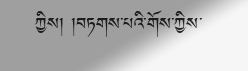ཀྱིས། །བཏགས་པའི་གོས་ཀྱིས་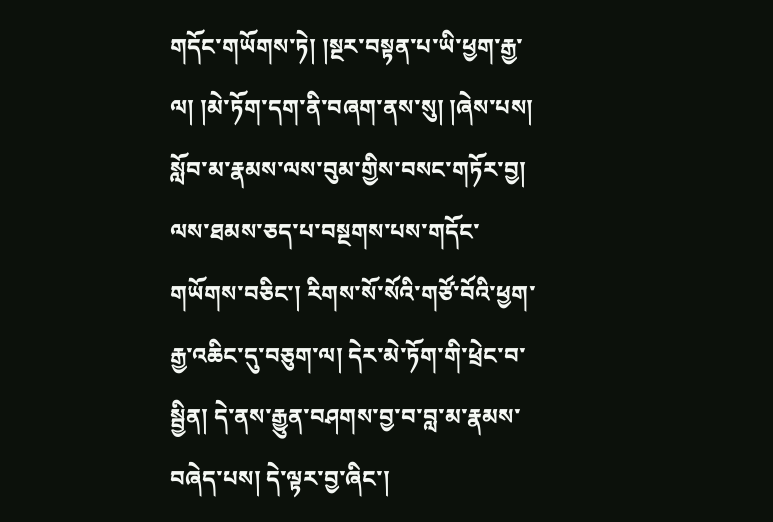གདོང་གཡོགས་ཏེ། །སྔར་བསྟན་པ་ཡི་ཕྱག་རྒྱ་ལ། །མེ་ཏོག་དག་ནི་བཞག་ནས་སུ། །ཞེས་པས། སློབ་མ་རྣམས་ལས་བུམ་གྱིས་བསང་གཏོར་བྱ། ལས་ཐམས་ཅད་པ་བསྔགས་པས་གདོང་གཡོགས་བཅིང་། རིགས་སོ་སོའི་གཙོ་བོའི་ཕྱག་རྒྱ་འཆིང་དུ་བཅུག་ལ། དེར་མེ་ཏོག་གི་ཕྲེང་བ་སྦྱིན། དེ་ནས་རྒྱུན་བཤགས་བྱ་བ་བླ་མ་རྣམས་བཞེད་པས། དེ་ལྟར་བྱ་ཞིང་།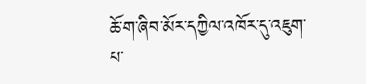ཆོ་ག་ཞིབ་མོར་དཀྱིལ་འཁོར་དུ་འཇུག་པ་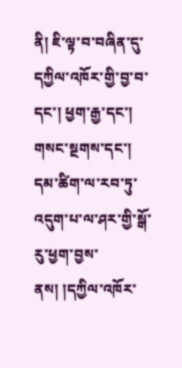ནི། ཇི་ལྟ་བ་བཞིན་དུ་དཀྱིལ་འཁོར་གྱི་བྱ་བ་དང་། ཕྱག་རྒྱ་དང་། གསང་སྔགས་དང་། དམ་ཚིག་ལ་རབ་ཏུ་འདུག་པ་ལ་ཤར་གྱི་སྒོ་རུ་ཕྱག་བྱས་ནས། །དཀྱིལ་འཁོར་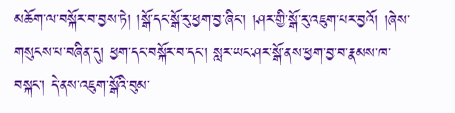མཆོག་ལ་བསྐོར་བ་བྱས་ཏེ། །སྒོ་དང་སྒོ་རུ་ཕྱག་བྱ་ཞིང་། །ཤར་གྱི་སྒོ་རུ་འཇུག་པར་བྱའོ། །ཞེས་གསུངས་པ་བཞིན་དུ། ཕྱག་དང་བསྐོར་བ་དང་། སླར་ཡང་ཤར་སྒོ་ནས་ཕྱག་བྱ་བ་རྣམས་ཁ་བསྐང་། དེ་ནས་འཇུག་སྒོའི་བུམ་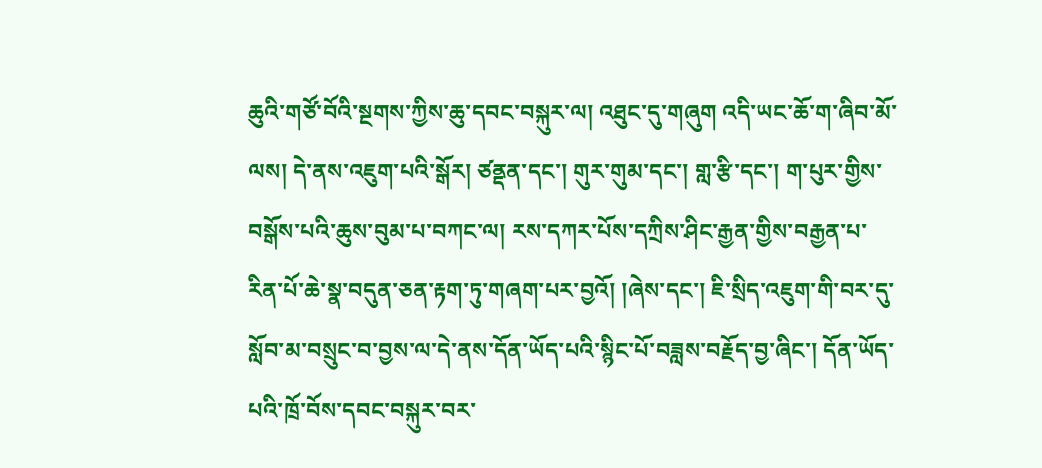ཆུའི་གཙོ་བོའི་སྔགས་ཀྱིས་ཆུ་དབང་བསྐུར་ལ། འཐུང་དུ་གཞུག འདི་ཡང་ཆོ་ག་ཞིབ་མོ་ལས། དེ་ནས་འཇུག་པའི་སྒོར། ཙནྡན་དང་། གུར་གུམ་དང་། གླ་རྩི་དང་། ག་པུར་གྱིས་བསྒོས་པའི་ཆུས་བུམ་པ་བཀང་ལ། རས་དཀར་པོས་དཀྲིས་ཤིང་རྒྱན་གྱིས་བརྒྱན་པ་རིན་པོ་ཆེ་སྣ་བདུན་ཅན་རྟག་ཏུ་གཞག་པར་བྱའོ། །ཞེས་དང་། ཇི་སྲིད་འཇུག་གི་བར་དུ་སློབ་མ་བསྲུང་བ་བྱས་ལ་དེ་ནས་དོན་ཡོད་པའི་སྙིང་པོ་བཟླས་བརྗོད་བྱ་ཞིང་། དོན་ཡོད་པའི་ཁྲོ་བོས་དབང་བསྐུར་བར་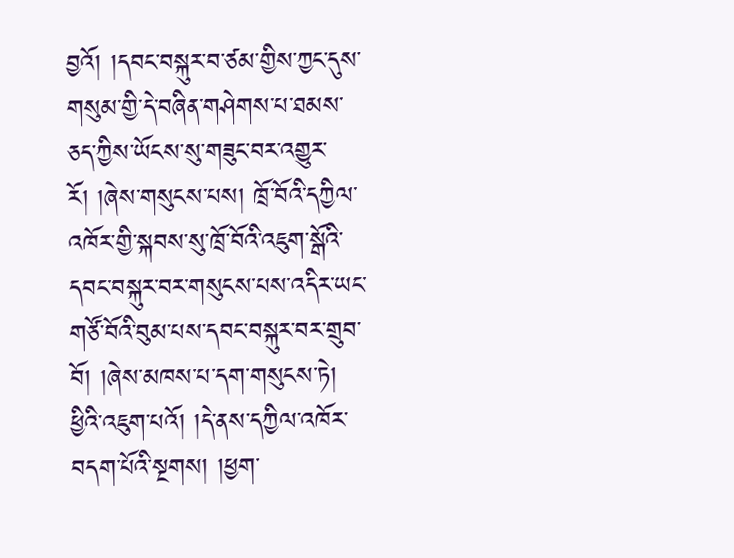བྱའོ། །དབང་བསྐུར་བ་ཙམ་གྱིས་ཀྱང་དུས་གསུམ་གྱི་དེ་བཞིན་གཤེགས་པ་ཐམས་ཅད་ཀྱིས་ཡོངས་སུ་གཟུང་བར་འགྱུར་རོ། །ཞེས་གསུངས་པས། ཁྲོ་བོའི་དཀྱིལ་འཁོར་གྱི་སྐབས་སུ་ཁྲོ་བོའི་འཇུག་སྒོའི་དབང་བསྐུར་བར་གསུངས་པས་འདིར་ཡང་གཙོ་བོའི་བུམ་པས་དབང་བསྐུར་བར་གྲུབ་བོ། །ཞེས་མཁས་པ་དག་གསུངས་ཏེ། ཕྱིའི་འཇུག་པའོ། །དེ་ནས་དཀྱིལ་འཁོར་བདག་པོའི་སྔགས། །ཕྱག་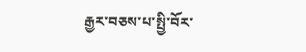རྒྱར་བཅས་པ་སྤྱི་བོར་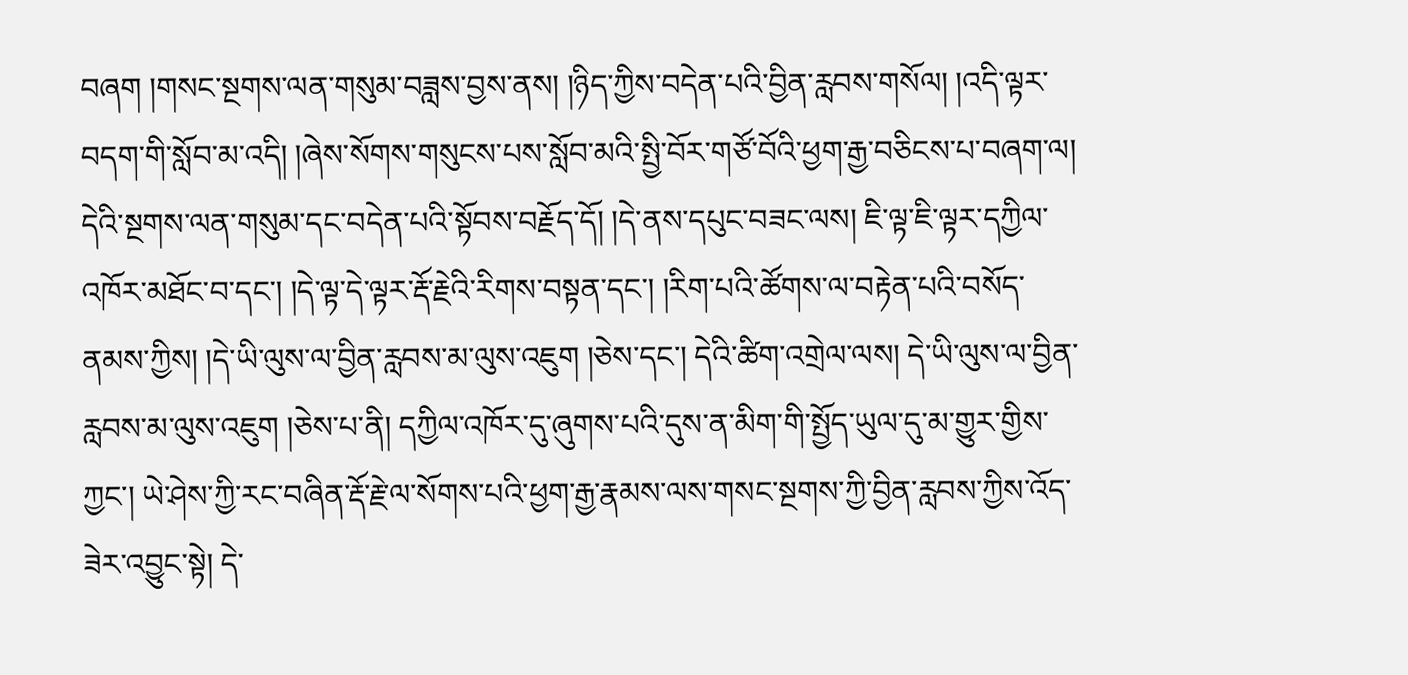བཞག །གསང་སྔགས་ལན་གསུམ་བཟླས་བྱས་ནས། །ཉིད་ཀྱིས་བདེན་པའི་བྱིན་རླབས་གསོལ། །འདི་ལྟར་བདག་གི་སློབ་མ་འདི། །ཞེས་སོགས་གསུངས་པས་སློབ་མའི་སྤྱི་བོར་གཙོ་བོའི་ཕྱག་རྒྱ་བཅིངས་པ་བཞག་ལ། དེའི་སྔགས་ལན་གསུམ་དང་བདེན་པའི་སྟོབས་བརྗོད་དོ། །དེ་ནས་དཔུང་བཟང་ལས། ཇི་ལྟ་ཇི་ལྟར་དཀྱིལ་འཁོར་མཐོང་བ་དང་། །དེ་ལྟ་དེ་ལྟར་རྡོ་རྗེའི་རིགས་བསྟན་དང་། །རིག་པའི་ཚོགས་ལ་བརྟེན་པའི་བསོད་ནམས་ཀྱིས། །དེ་ཡི་ལུས་ལ་བྱིན་རླབས་མ་ལུས་འཇུག །ཅེས་དང་། དེའི་ཚིག་འགྲེལ་ལས། དེ་ཡི་ལུས་ལ་བྱིན་རླབས་མ་ལུས་འཇུག །ཅེས་པ་ནི། དཀྱིལ་འཁོར་དུ་ཞུགས་པའི་དུས་ན་མིག་གི་སྤྱོད་ཡུལ་དུ་མ་གྱུར་གྱིས་ཀྱང་། ཡེ་ཤེས་ཀྱི་རང་བཞིན་རྡོ་རྗེ་ལ་སོགས་པའི་ཕྱག་རྒྱ་རྣམས་ལས་གསང་སྔགས་ཀྱི་བྱིན་རླབས་ཀྱིས་འོད་ཟེར་འབྱུང་སྟེ། དེ་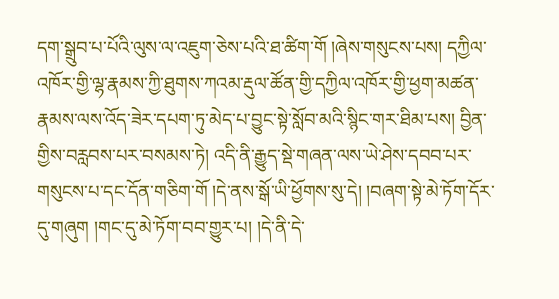དག་སྒྲུབ་པ་པོའི་ལུས་ལ་འཇུག་ཅེས་པའི་ཐ་ཚིག་གོ །ཞེས་གསུངས་པས། དཀྱིལ་འཁོར་གྱི་ལྷ་རྣམས་ཀྱི་ཐུགས་ཀའམ་རྡུལ་ཚོན་གྱི་དཀྱིལ་འཁོར་གྱི་ཕྱག་མཚན་རྣམས་ལས་འོད་ཟེར་དཔག་ཏུ་མེད་པ་བྱུང་སྟེ་སློབ་མའི་སྙིང་གར་ཐིམ་པས། བྱིན་གྱིས་བརླབས་པར་བསམས་ཏེ། འདི་ནི་རྒྱུད་སྡེ་གཞན་ལས་ཡེ་ཤེས་དབབ་པར་གསུངས་པ་དང་དོན་གཅིག་གོ །དེ་ནས་སྒོ་ཡི་ཕྱོགས་སུ་དེ། །བཞག་སྟེ་མེ་ཏོག་དོར་དུ་གཞུག །གང་དུ་མེ་ཏོག་བབ་གྱུར་པ། །དེ་ནི་དེ་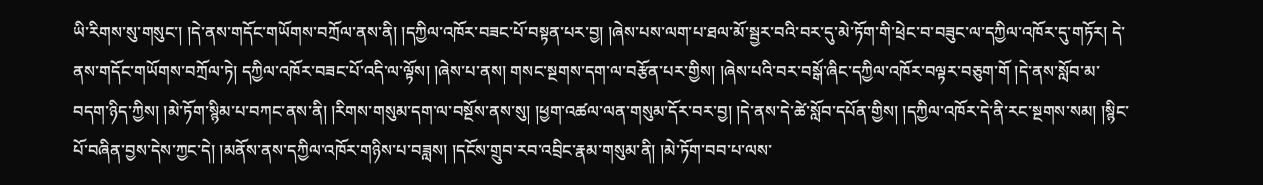ཡི་རིགས་སུ་གསུང་། །དེ་ནས་གདོང་གཡོགས་བཀྲོལ་ནས་ནི། །དཀྱིལ་འཁོར་བཟང་པོ་བསྟན་པར་བྱ། །ཞེས་པས་ལག་པ་ཐལ་མོ་སྦྱར་བའི་བར་དུ་མེ་ཏོག་གི་ཕྲེང་བ་བཟུང་ལ་དཀྱིལ་འཁོར་དུ་གཏོར། དེ་ནས་གདོང་གཡོགས་བཀྲོལ་ཏེ། དཀྱིལ་འཁོར་བཟང་པོ་འདི་ལ་ལྟོས། །ཞེས་པ་ནས། གསང་སྔགས་དག་ལ་བརྩོན་པར་གྱིས། །ཞེས་པའི་བར་བསྒོ་ཞིང་དཀྱིལ་འཁོར་བལྟར་བཅུག་གོ །དེ་ནས་སློབ་མ་བདག་ཉིད་ཀྱིས། །མེ་ཏོག་སྙིམ་པ་བཀང་ནས་ནི། །རིགས་གསུམ་དག་ལ་བསྔོས་ནས་སུ། །ཕྱག་འཚལ་ལན་གསུམ་དོར་བར་བྱ། །དེ་ནས་དེ་ཚེ་སློབ་དཔོན་གྱིས། །དཀྱིལ་འཁོར་དེ་ནི་རང་སྔགས་སམ། །སྙིང་པོ་བཞིན་བྱས་དེས་ཀྱང་དེ། །མནོས་ནས་དཀྱིལ་འཁོར་གཉིས་པ་བཟླས། །དངོས་གྲུབ་རབ་འབྲིང་རྣམ་གསུམ་ནི། །མེ་ཏོག་བབ་པ་ལས་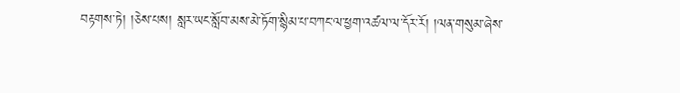བརྟགས་ཏེ། །ཅེས་པས། སླར་ཡང་སློབ་མས་མེ་ཏོག་སྙིམ་པ་བཀང་ལ་ཕྱག་འཚལ་ལ་དོར་རོ། །ལན་གསུམ་ཞེས་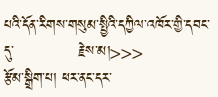པའི་དོན་རིགས་གསུམ་སྤྱིའི་དཀྱིལ་འཁོར་གྱི་དབང་དུ་             རྗེས་མ།>>>
རྩོམ་སྒྲིག་པ། ཕར་ནང་དར་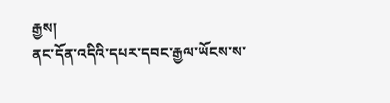རྒྱས།
ནང་དོན་འདིའི་དཔར་དབང་རྒྱལ་ཡོངས་ས་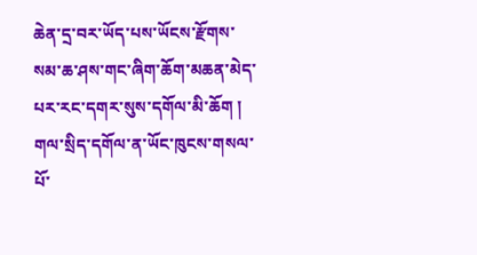ཆེན་དྲ་བར་ཡོད་པས་ཡོངས་རྫོགས་སམ་ཆ་ཤས་གང་ཞིག་ཆོག་མཆན་མེད་པར་རང་དགར་སུས་དགོལ་མི་ཆོག ། གལ་སྲིད་དགོལ་ན་ཡོང་ཁུངས་གསལ་པོ་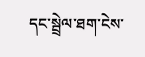དང་སྦྲེལ་ཐག་ངེས་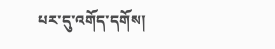པར་དུ་འགོད་དགོས།